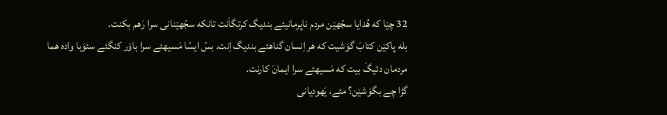32 چێا که هُدایا سجّهێن مردم ناپرمانیئے بندیگ کرتگاَنت تانکه سجّهێنانی سرا رَهم بکنت.
بله پاکێن کتابَ گوَشیت که هر اِنسان گناهئے بندیگ اِنت. بسّ ایسّا مَسیهئے سرا باوَر کنگئے سئوَبا واده هما مردمان دئیگَ بیت که مَسیهئے سرا ایمانَ کارنت.
گڑا چے بگوَشێن؟ مئے، یَهودیانی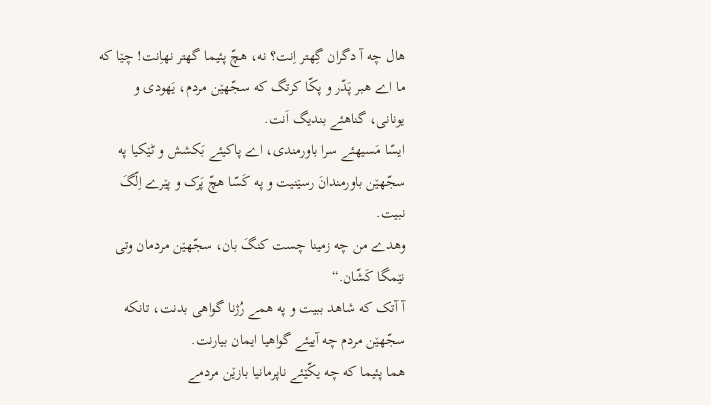هال چه آ دگران گِهتر اِنت؟ نه، هچّ پئیما گهتر نهاِنت! چێا که ما اے هبر پَدّر و پکّا کرتگ که سجّهێن مردم، یَهودی و یونانی، گناهئے بندیگ اَنت.
ایسّا مَسیهئے سرا باورمندی، اے پاکیئے بَکشش و ٹێکیا په سجّهێن باورمندانَ رسێنیت و په کَسّا هچّ پَرک و پێرے اِلّگَ نبیت.
وهدے من چه زمینا چست کنگَ بان، سجّهێن مردمان وتی نێمگا کَشّان.“
آ آتک که شاهد ببیت و په همے رُژنا گواهی بدنت، تانکه سجّهێن مردم چه آییئے گواهیا ایمان بیارنت.
هما پئیما که چه یکّێئے ناپرمانیا بازێن مردمے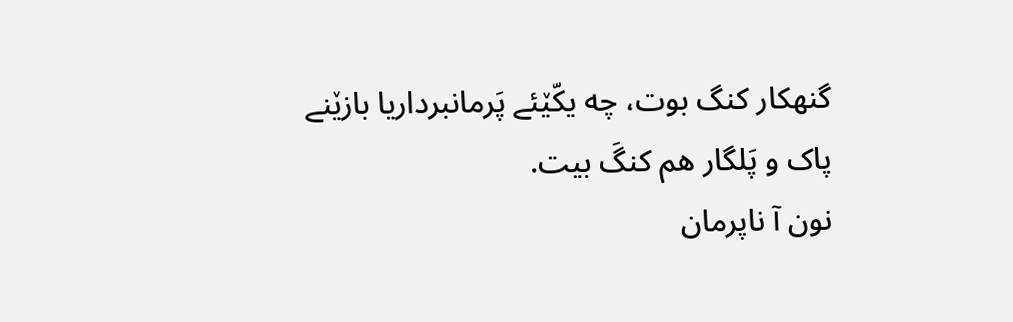گنهکار کنگ بوت، چه یکّێئے پَرمانبرداریا بازێنے پاک و پَلگار هم کنگَ بیت.
نون آ ناپرمان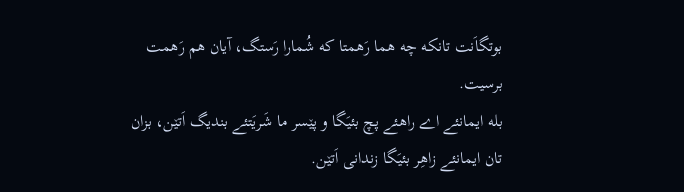بوتگاَنت تانکه چه هما رَهمتا که شُمارا رَستگ، آیان هم رَهمت برسیت.
بله ایمانئے اے راهئے پچ بئیَگا و پێسر ما شَریَتئے بندیگ اَتێن، بزان تان ایمانئے زاهِر بئیَگا زندانی اَتێن.